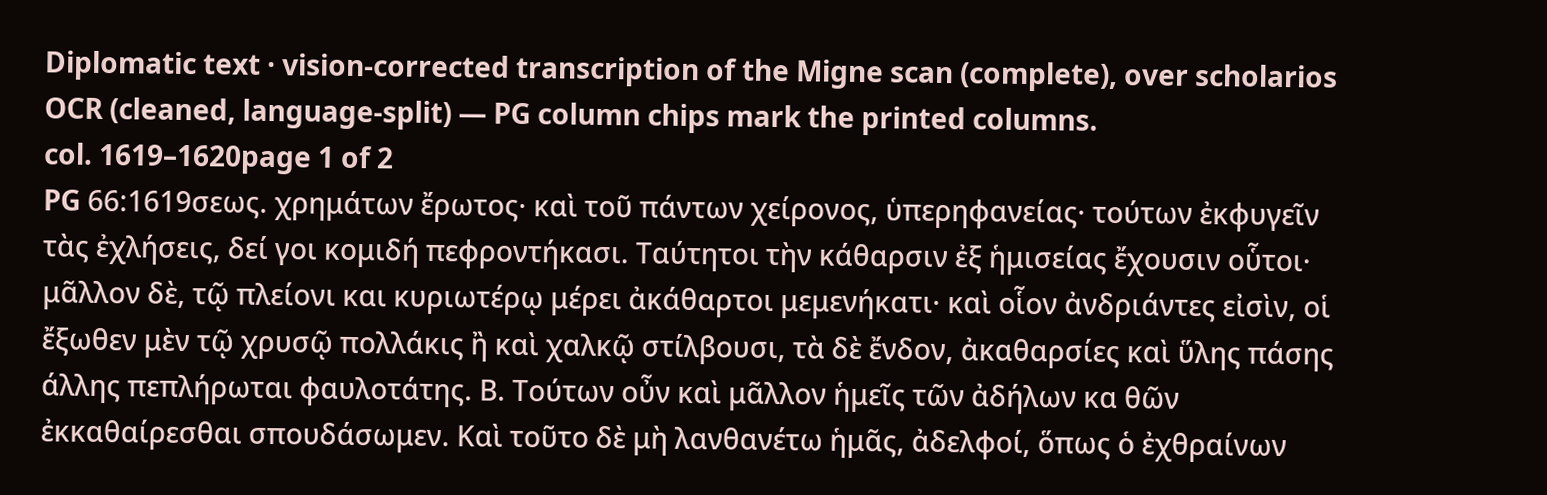Diplomatic text · vision-corrected transcription of the Migne scan (complete), over scholarios OCR (cleaned, language-split) — PG column chips mark the printed columns.
col. 1619–1620page 1 of 2
PG 66:1619σεως. χρημάτων ἔρωτος· καὶ τοῦ πάντων χείρονος, ὑπερηφανείας· τούτων ἐκφυγεῖν τὰς ἐχλήσεις, δεί γοι κομιδή πεφροντήκασι. Ταύτητοι τὴν κάθαρσιν ἐξ ἡμισείας ἔχουσιν οὗτοι· μᾶλλον δὲ, τῷ πλείονι και κυριωτέρῳ μέρει ἀκάθαρτοι μεμενήκατι· καὶ οἷον ἀνδριάντες εἰσὶν, οἱ ἔξωθεν μὲν τῷ χρυσῷ πολλάκις ἢ καὶ χαλκῷ στίλβουσι, τὰ δὲ ἔνδον, ἀκαθαρσίες καὶ ὕλης πάσης άλλης πεπλήρωται φαυλοτάτης. Β. Τούτων οὖν καὶ μᾶλλον ἡμεῖς τῶν ἀδήλων κα θῶν ἐκκαθαίρεσθαι σπουδάσωμεν. Καὶ τοῦτο δὲ μὴ λανθανέτω ἡμᾶς, ἀδελφοί, ὅπως ὁ ἐχθραίνων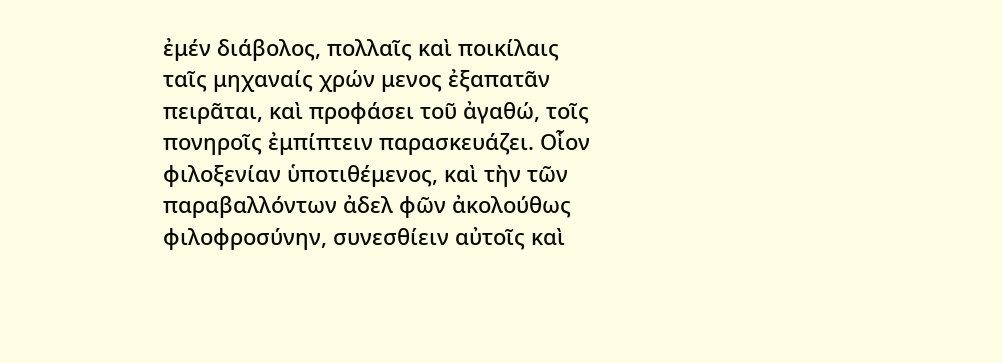ἐμέν διάβολος, πολλαῖς καὶ ποικίλαις ταῖς μηχαναίς χρών μενος ἐξαπατᾶν πειρᾶται, καὶ προφάσει τοῦ ἀγαθώ, τοῖς πονηροῖς ἐμπίπτειν παρασκευάζει. Οἷον φιλοξενίαν ὑποτιθέμενος, καὶ τὴν τῶν παραβαλλόντων ἀδελ φῶν ἀκολούθως φιλοφροσύνην, συνεσθίειν αὐτοῖς καὶ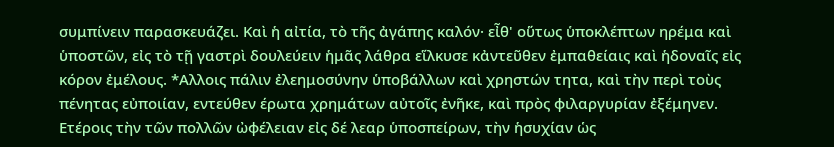συμπίνειν παρασκευάζει. Καὶ ἡ αἰτία, τὸ τῆς ἀγάπης καλόν· εἶθ' οὕτως ὑποκλέπτων ηρέμα καὶ ὑποστῶν, εἰς τὸ τῇ γαστρὶ δουλεύειν ἡμᾶς λάθρα εἵλκυσε κἀντεῦθεν ἐμπαθείαις καὶ ἡδοναῖς εἰς κόρον ἐμέλους. *Αλλοις πάλιν ἐλεημοσύνην ὑποβάλλων καὶ χρηστών τητα, καὶ τὴν περὶ τοὺς πένητας εὐποιίαν, εντεύθεν έρωτα χρημάτων αὐτοῖς ἐνῆκε, καὶ πρὸς φιλαργυρίαν ἐξέμηνεν. Ετέροις τὴν τῶν πολλῶν ὠφέλειαν εἰς δέ λεαρ ὑποσπείρων, τὴν ἡσυχίαν ὡς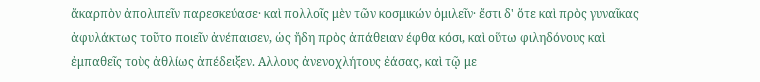ἄκαρπὸν ἀπολιπεῖν παρεσκεύασε· καὶ πολλοῖς μὲν τῶν κοσμικών ὁμιλεῖν· ἔστι δ' ὅτε καὶ πρὸς γυναῖκας ἀφυλάκτως τοῦτο ποιεῖν ἀνέπαισεν, ὡς ἤδη πρὸς ἀπάθειαν έφθα κόσι, καὶ οὕτω φιληδόνους καὶ ἐμπαθεῖς τοὺς ἀθλίως ἀπέδειξεν. Αλλους ἀνενοχλήτους ἐάσας, καὶ τῷ με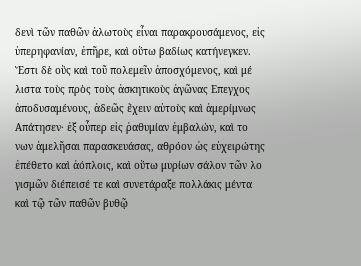δενὶ τῶν παθῶν ἁλωτοὺς εἶναι παρακρουσάμενος, εἰς ὑπερηφανίαν, ἐπῆρε, καὶ οὕτω βαδίως κατήνεγκεν. Ἔστι δὲ οὓς καὶ τοῦ πολεμεῖν ἀποσχόμενος, καὶ μέ λιστα τοὺς πρὸς τοὺς ἀσκητικοὺς ἀγῶνας Επεγχος ἀποδυσαμένους, ἀδεῶς ἔχειν αὐτοὺς καὶ ἀμερίμνως Απάτησεν· ἐξ οὗπερ εἰς ῥαθυμίαν ἐμβαλών, καὶ το νων ἀμελῆσαι παρασκευάσας, αθρόον ὡς εὐχειρώτης ἐπέθετο καὶ ἀόπλοις, καὶ οὕτω μυρίων σάλον τῶν λο γισμῶν διέπεισέ τε καὶ συνετάραξε πολλάκις μέντα καὶ τῷ τῶν παθῶν βυθῷ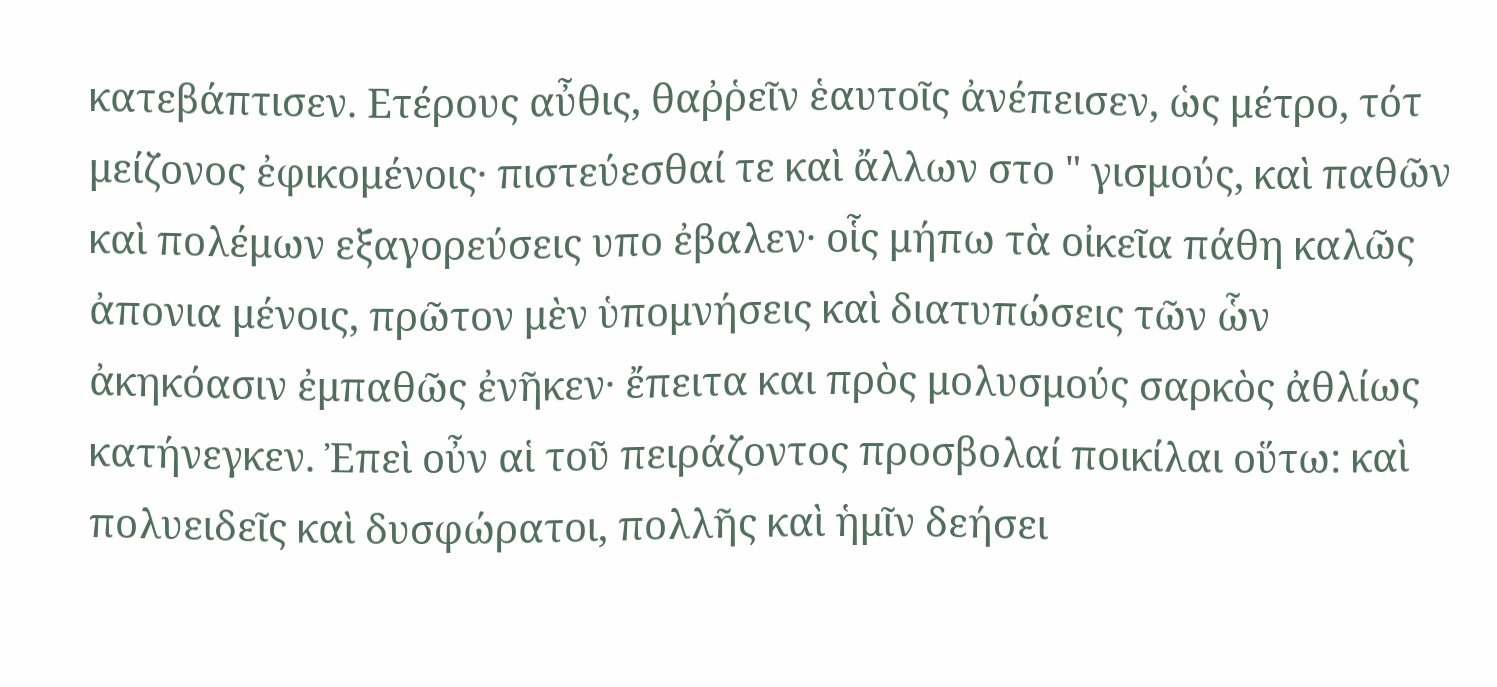κατεβάπτισεν. Ετέρους αὖθις, θαῤῥεῖν ἑαυτοῖς ἀνέπεισεν, ὡς μέτρο, τότ μείζονος ἐφικομένοις· πιστεύεσθαί τε καὶ ἄλλων στο " γισμούς, καὶ παθῶν καὶ πολέμων εξαγορεύσεις υπο ἐβαλεν· οἷς μήπω τὰ οἰκεῖα πάθη καλῶς ἀπονια μένοις, πρῶτον μὲν ὑπομνήσεις καὶ διατυπώσεις τῶν ὧν ἀκηκόασιν ἐμπαθῶς ἐνῆκεν· ἔπειτα και πρὸς μολυσμούς σαρκὸς ἀθλίως κατήνεγκεν. Ἐπεὶ οὖν αἱ τοῦ πειράζοντος προσβολαί ποικίλαι οὕτω: καὶ πολυειδεῖς καὶ δυσφώρατοι, πολλῆς καὶ ἡμῖν δεήσει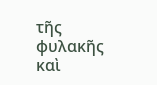τῆς φυλακῆς καὶ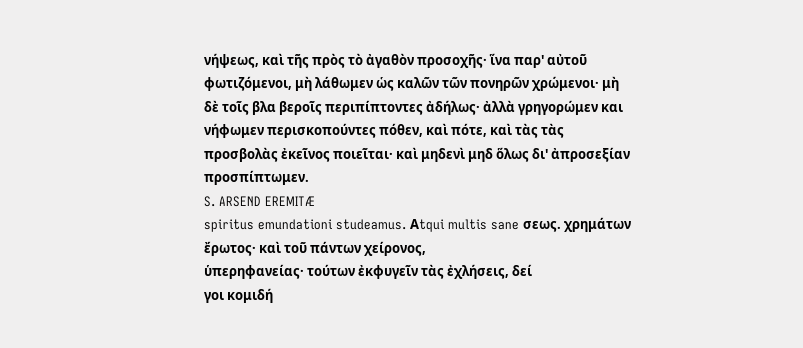νήψεως, καὶ τῆς πρὸς τὸ ἀγαθὸν προσοχῆς· ἵνα παρ' αὐτοῦ φωτιζόμενοι, μὴ λάθωμεν ὡς καλῶν τῶν πονηρῶν χρώμενοι· μὴ δὲ τοῖς βλα βεροῖς περιπίπτοντες ἀδήλως· ἀλλὰ γρηγορώμεν και νήφωμεν περισκοπούντες πόθεν, καὶ πότε, καὶ τὰς τὰς προσβολὰς ἐκεῖνος ποιεῖται· καὶ μηδενὶ μηδ ὅλως δι' ἀπροσεξίαν προσπίπτωμεν.
S. ARSEND EREMITÆ
spiritus emundationi studeamus. Αtqui multis sane σεως. χρημάτων ἔρωτος· καὶ τοῦ πάντων χείρονος,
ὑπερηφανείας· τούτων ἐκφυγεῖν τὰς ἐχλήσεις, δεί
γοι κομιδή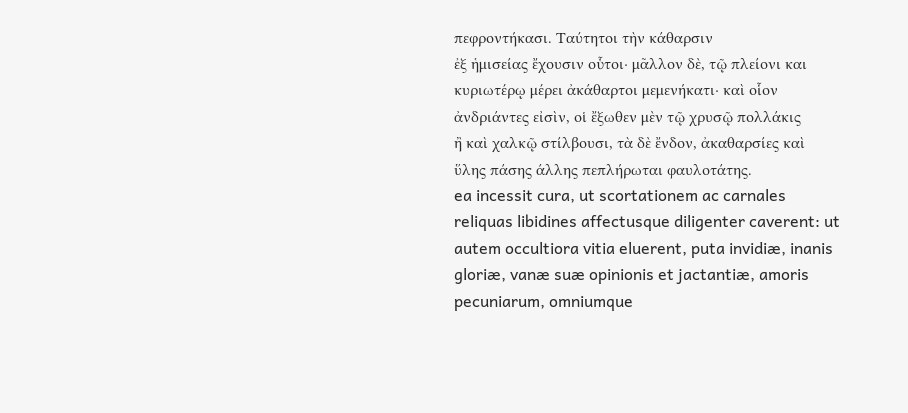πεφροντήκασι. Ταύτητοι τὴν κάθαρσιν
ἐξ ἡμισείας ἔχουσιν οὗτοι· μᾶλλον δὲ, τῷ πλείονι και
κυριωτέρῳ μέρει ἀκάθαρτοι μεμενήκατι· καὶ οἷον
ἀνδριάντες εἰσὶν, οἱ ἔξωθεν μὲν τῷ χρυσῷ πολλάκις
ἢ καὶ χαλκῷ στίλβουσι, τὰ δὲ ἔνδον, ἀκαθαρσίες καὶ
ὕλης πάσης άλλης πεπλήρωται φαυλοτάτης.
ea incessit cura, ut scortationem ac carnales reliquas libidines affectusque diligenter caverent: ut
autem occultiora vitia eluerent, puta invidiæ, inanis gloriæ, vanæ suæ opinionis et jactantiæ, amoris pecuniarum, omniumque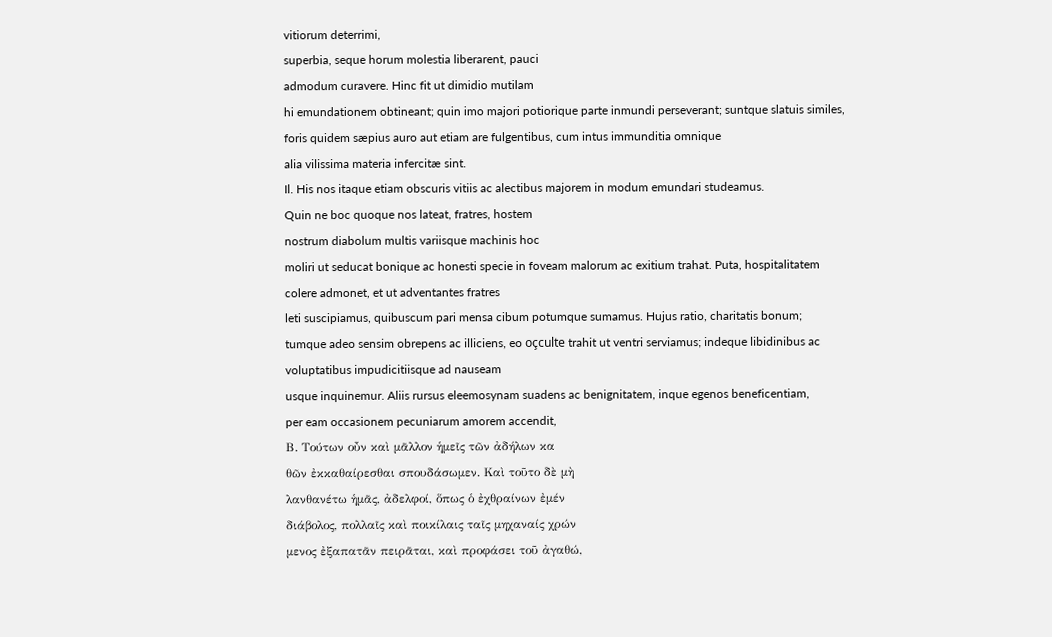vitiorum deterrimi,
superbia, seque horum molestia liberarent, pauci
admodum curavere. Hinc fit ut dimidio mutilam
hi emundationem obtineant; quin imo majori potiorique parte inmundi perseverant; suntque slatuis similes, foris quidem sæpius auro aut etiam are fulgentibus, cum intus immunditia omnique
alia vilissima materia infercitæ sint.
Il. His nos itaque etiam obscuris vitiis ac alectibus majorem in modum emundari studeamus.
Quin ne boc quoque nos lateat, fratres, hostem
nostrum diabolum multis variisque machinis hoc
moliri ut seducat bonique ac honesti specie in foveam malorum ac exitium trahat. Puta, hospitalitatem colere admonet, et ut adventantes fratres
leti suscipiamus, quibuscum pari mensa cibum potumque sumamus. Hujus ratio, charitatis bonum;
tumque adeo sensim obrepens ac illiciens, eo oçculte trahit ut ventri serviamus; indeque libidinibus ac voluptatibus impudicitiisque ad nauseam
usque inquinemur. Aliis rursus eleemosynam suadens ac benignitatem, inque egenos beneficentiam,
per eam occasionem pecuniarum amorem accendit,
Β. Τούτων οὖν καὶ μᾶλλον ἡμεῖς τῶν ἀδήλων κα
θῶν ἐκκαθαίρεσθαι σπουδάσωμεν. Καὶ τοῦτο δὲ μὴ
λανθανέτω ἡμᾶς, ἀδελφοί, ὅπως ὁ ἐχθραίνων ἐμέν
διάβολος, πολλαῖς καὶ ποικίλαις ταῖς μηχαναίς χρών
μενος ἐξαπατᾶν πειρᾶται, καὶ προφάσει τοῦ ἀγαθώ,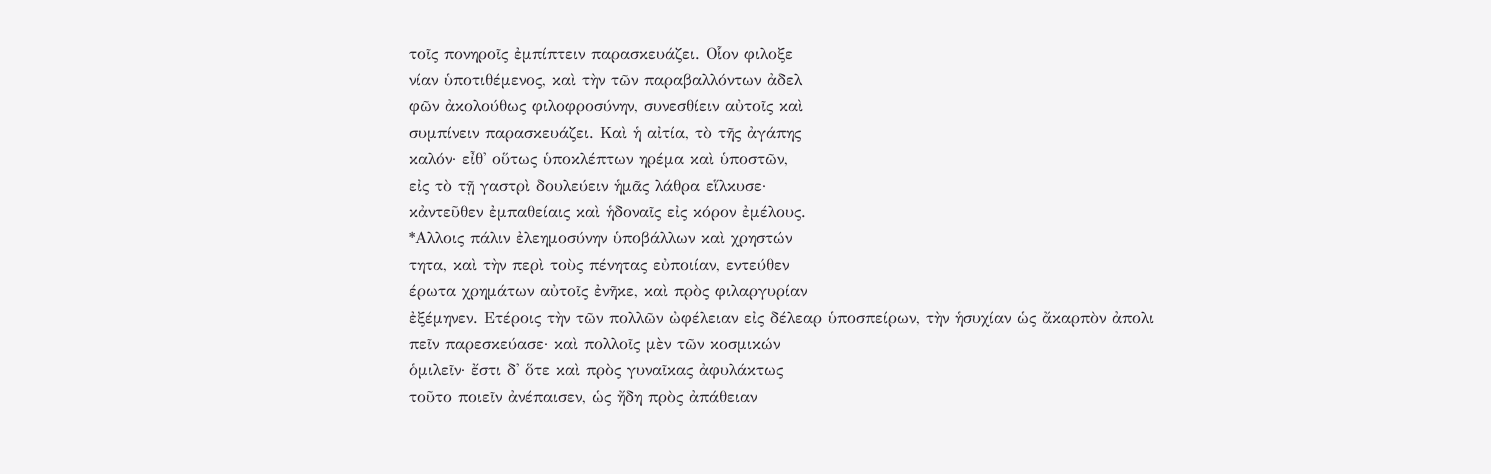τοῖς πονηροῖς ἐμπίπτειν παρασκευάζει. Οἷον φιλοξε
νίαν ὑποτιθέμενος, καὶ τὴν τῶν παραβαλλόντων ἀδελ
φῶν ἀκολούθως φιλοφροσύνην, συνεσθίειν αὐτοῖς καὶ
συμπίνειν παρασκευάζει. Καὶ ἡ αἰτία, τὸ τῆς ἀγάπης
καλόν· εἶθ' οὕτως ὑποκλέπτων ηρέμα καὶ ὑποστῶν,
εἰς τὸ τῇ γαστρὶ δουλεύειν ἡμᾶς λάθρα εἵλκυσε·
κἀντεῦθεν ἐμπαθείαις καὶ ἡδοναῖς εἰς κόρον ἐμέλους.
*Αλλοις πάλιν ἐλεημοσύνην ὑποβάλλων καὶ χρηστών
τητα, καὶ τὴν περὶ τοὺς πένητας εὐποιίαν, εντεύθεν
έρωτα χρημάτων αὐτοῖς ἐνῆκε, καὶ πρὸς φιλαργυρίαν
ἐξέμηνεν. Ετέροις τὴν τῶν πολλῶν ὠφέλειαν εἰς δέλεαρ ὑποσπείρων, τὴν ἡσυχίαν ὡς ἄκαρπὸν ἀπολι
πεῖν παρεσκεύασε· καὶ πολλοῖς μὲν τῶν κοσμικών
ὁμιλεῖν· ἔστι δ' ὅτε καὶ πρὸς γυναῖκας ἀφυλάκτως
τοῦτο ποιεῖν ἀνέπαισεν, ὡς ἤδη πρὸς ἀπάθειαν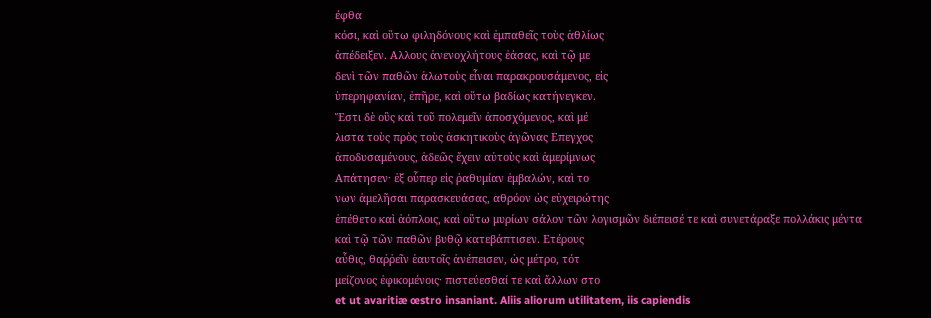έφθα
κόσι, καὶ οὕτω φιληδόνους καὶ ἐμπαθεῖς τοὺς ἀθλίως
ἀπέδειξεν. Αλλους ἀνενοχλήτους ἐάσας, καὶ τῷ με
δενὶ τῶν παθῶν ἁλωτοὺς εἶναι παρακρουσάμενος, εἰς
ὑπερηφανίαν, ἐπῆρε, καὶ οὕτω βαδίως κατήνεγκεν.
Ἔστι δὲ οὓς καὶ τοῦ πολεμεῖν ἀποσχόμενος, καὶ μέ
λιστα τοὺς πρὸς τοὺς ἀσκητικοὺς ἀγῶνας Επεγχος
ἀποδυσαμένους, ἀδεῶς ἔχειν αὐτοὺς καὶ ἀμερίμνως
Απάτησεν· ἐξ οὗπερ εἰς ῥαθυμίαν ἐμβαλών, καὶ το
νων ἀμελῆσαι παρασκευάσας, αθρόον ὡς εὐχειρώτης
ἐπέθετο καὶ ἀόπλοις, καὶ οὕτω μυρίων σάλον τῶν λογισμῶν διέπεισέ τε καὶ συνετάραξε πολλάκις μέντα
καὶ τῷ τῶν παθῶν βυθῷ κατεβάπτισεν. Ετέρους
αὖθις, θαῤῥεῖν ἑαυτοῖς ἀνέπεισεν, ὡς μέτρο, τότ
μείζονος ἐφικομένοις· πιστεύεσθαί τε καὶ ἄλλων στο
et ut avaritiæ œstro insaniant. Aliis aliorum utilitatem, iis capiendis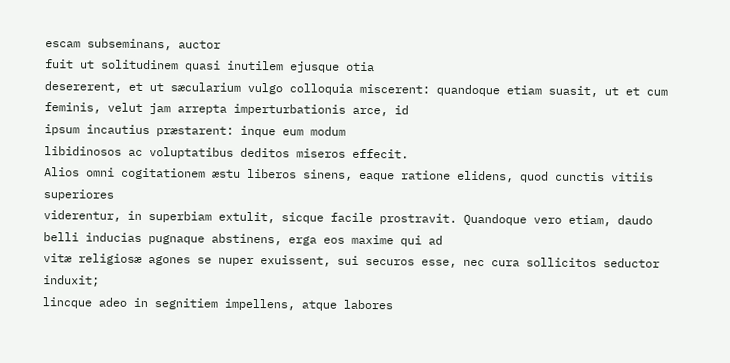escam subseminans, auctor
fuit ut solitudinem quasi inutilem ejusque otia
desererent, et ut sæcularium vulgo colloquia miscerent: quandoque etiam suasit, ut et cum feminis, velut jam arrepta imperturbationis arce, id
ipsum incautius præstarent: inque eum modum
libidinosos ac voluptatibus deditos miseros effecit.
Alios omni cogitationem æstu liberos sinens, eaque ratione elidens, quod cunctis vitiis superiores
viderentur, in superbiam extulit, sicque facile prostravit. Quandoque vero etiam, daudo belli inducias pugnaque abstinens, erga eos maxime qui ad
vitæ religiosæ agones se nuper exuissent, sui securos esse, nec cura sollicitos seductor induxit;
lincque adeo in segnitiem impellens, atque labores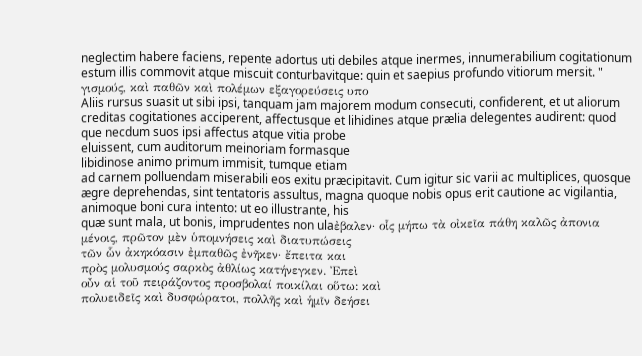neglectim habere faciens, repente adortus uti debiles atque inermes, innumerabilium cogitationum
estum illis commovit atque miscuit conturbavitque: quin et saepius profundo vitiorum mersit. " γισμούς, καὶ παθῶν καὶ πολέμων εξαγορεύσεις υπο
Aliis rursus suasit ut sibi ipsi, tanquam jam majorem modum consecuti, confiderent, et ut aliorum
creditas cogitationes acciperent, affectusque et lihidines atque prælia delegentes audirent: quod
que necdum suos ipsi affectus atque vitia probe
eluissent, cum auditorum meinoriam formasque
libidinose animo primum immisit, tumque etiam
ad carnem polluendam miserabili eos exitu præcipitavit. Cum igitur sic varii ac multiplices, quosque ægre deprehendas, sint tentatoris assultus, magna quoque nobis opus erit cautione ac vigilantia,
animoque boni cura intento: ut eo illustrante, his
quæ sunt mala, ut bonis, imprudentes non ulaἐβαλεν· οἷς μήπω τὰ οἰκεῖα πάθη καλῶς ἀπονια
μένοις, πρῶτον μὲν ὑπομνήσεις καὶ διατυπώσεις
τῶν ὧν ἀκηκόασιν ἐμπαθῶς ἐνῆκεν· ἔπειτα και
πρὸς μολυσμούς σαρκὸς ἀθλίως κατήνεγκεν. Ἐπεὶ
οὖν αἱ τοῦ πειράζοντος προσβολαί ποικίλαι οὕτω: καὶ
πολυειδεῖς καὶ δυσφώρατοι, πολλῆς καὶ ἡμῖν δεήσει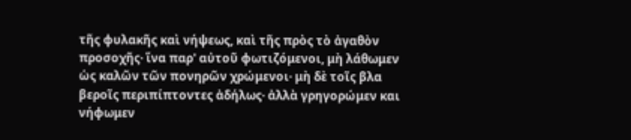τῆς φυλακῆς καὶ νήψεως, καὶ τῆς πρὸς τὸ ἀγαθὸν
προσοχῆς· ἵνα παρ' αὐτοῦ φωτιζόμενοι, μὴ λάθωμεν
ὡς καλῶν τῶν πονηρῶν χρώμενοι· μὴ δὲ τοῖς βλα
βεροῖς περιπίπτοντες ἀδήλως· ἀλλὰ γρηγορώμεν και
νήφωμεν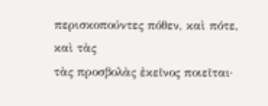περισκοπούντες πόθεν, καὶ πότε, καὶ τὰς
τὰς προσβολὰς ἐκεῖνος ποιεῖται·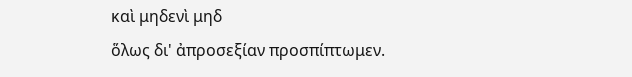καὶ μηδενὶ μηδ
ὅλως δι' ἀπροσεξίαν προσπίπτωμεν.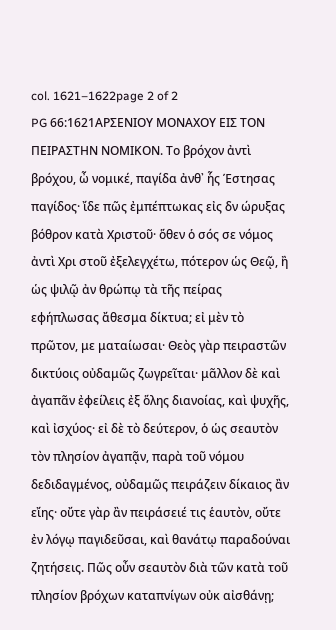col. 1621–1622page 2 of 2
PG 66:1621ΑΡΣΕΝΙΟΥ ΜΟΝΑΧΟΥ ΕΙΣ ΤΟΝ ΠΕΙΡΑΣΤΗΝ ΝΟΜΙΚΟΝ. Το βρόχον ἀντὶ βρόχου, ὦ νομικέ, παγίδα ἀνθ᾿ ἧς Έστησας παγίδος· ἴδε πῶς ἐμπέπτωκας εἰς δν ώρυξας βόθρον κατὰ Χριστοῦ· ὅθεν ὁ σός σε νόμος ἀντὶ Χρι στοῦ ἐξελεγχέτω, πότερον ὡς Θεῷ, ἢ ὡς ψιλῷ ἀν θρώπῳ τὰ τῆς πείρας εφήπλωσας ἄθεσμα δίκτυα; εἰ μὲν τὸ πρῶτον, με ματαίωσαι· Θεὸς γὰρ πειραστῶν δικτύοις οὐδαμῶς ζωγρεῖται· μᾶλλον δὲ καὶ ἀγαπᾶν ἐφείλεις ἐξ ὅλης διανοίας, καὶ ψυχῆς, καὶ ἰσχύος· εἰ δὲ τὸ δεύτερον, ὁ ὡς σεαυτὸν τὸν πλησίον ἀγαπᾷν, παρὰ τοῦ νόμου δεδιδαγμένος, οὐδαμῶς πειράζειν δίκαιος ἂν εἴης· οὔτε γὰρ ἂν πειράσειέ τις ἑαυτὸν, οὔτε ἐν λόγῳ παγιδεῦσαι, καὶ θανάτῳ παραδούναι ζητήσεις. Πῶς οὖν σεαυτὸν διὰ τῶν κατὰ τοῦ πλησίον βρόχων καταπνίγων οὐκ αἰσθάνῃ;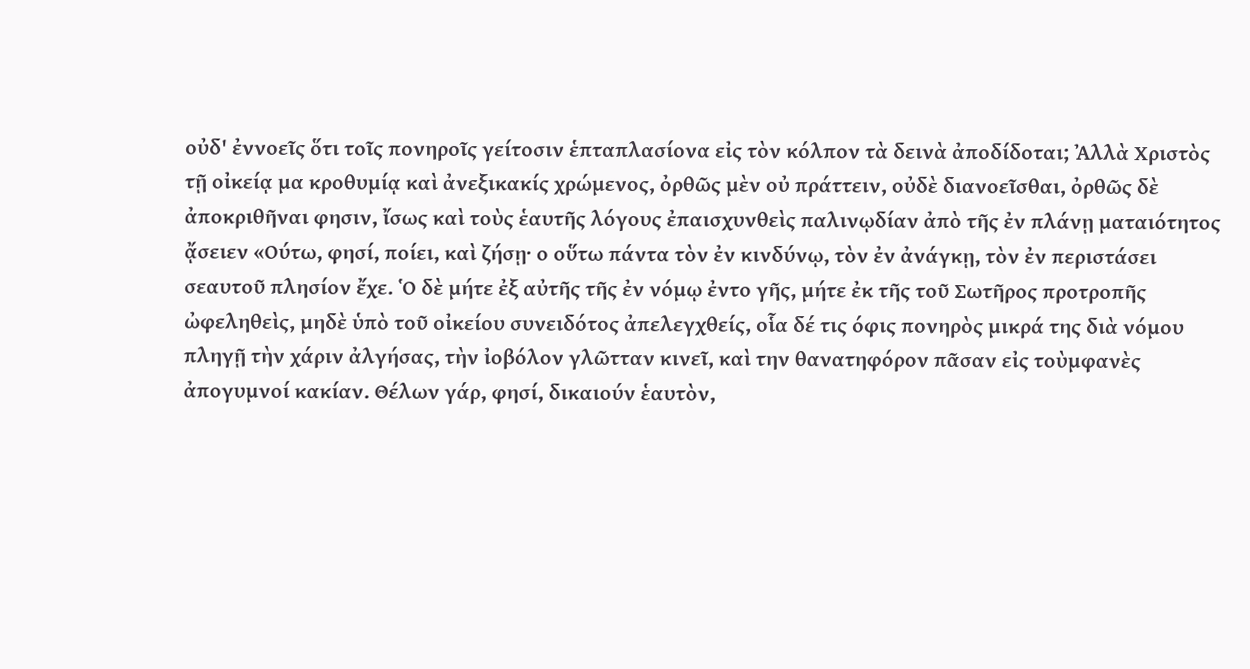οὐδ' ἐννοεῖς ὅτι τοῖς πονηροῖς γείτοσιν ἑπταπλασίονα εἰς τὸν κόλπον τὰ δεινὰ ἀποδίδοται; Ἀλλὰ Χριστὸς τῇ οἰκείᾳ μα κροθυμίᾳ καὶ ἀνεξικακίς χρώμενος, ὀρθῶς μὲν οὐ πράττειν, οὐδὲ διανοεῖσθαι, ὀρθῶς δὲ ἀποκριθῆναι φησιν, ἴσως καὶ τοὺς ἑαυτῆς λόγους ἐπαισχυνθεὶς παλινῳδίαν ἀπὸ τῆς ἐν πλάνῃ ματαιότητος ᾄσειεν «Ούτω, φησί, ποίει, καὶ ζήσῃ· ο οὕτω πάντα τὸν ἐν κινδύνῳ, τὸν ἐν ἀνάγκῃ, τὸν ἐν περιστάσει σεαυτοῦ πλησίον ἔχε. Ὁ δὲ μήτε ἐξ αὐτῆς τῆς ἐν νόμῳ ἐντο γῆς, μήτε ἐκ τῆς τοῦ Σωτῆρος προτροπῆς ὠφεληθεὶς, μηδὲ ὑπὸ τοῦ οἰκείου συνειδότος ἀπελεγχθείς, οἷα δέ τις όφις πονηρὸς μικρά της διὰ νόμου πληγῇ τὴν χάριν ἀλγήσας, τὴν ἰοβόλον γλῶτταν κινεῖ, καὶ την θανατηφόρον πᾶσαν εἰς τοὺμφανὲς ἀπογυμνοί κακίαν. Θέλων γάρ, φησί, δικαιούν ἑαυτὸν,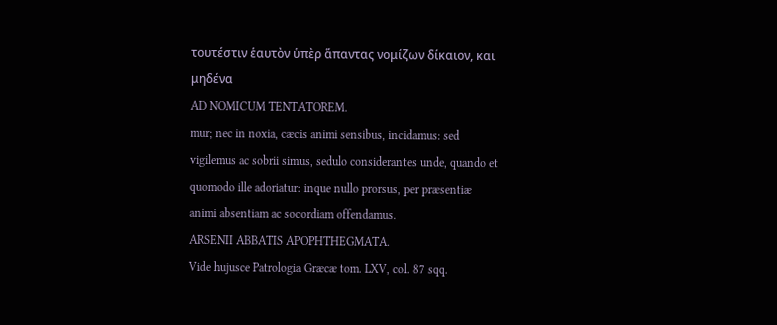τουτέστιν ἑαυτὸν ὑπὲρ ἅπαντας νομίζων δίκαιον, και μηδένα
AD NOMICUM TENTATOREM.
mur; nec in noxia, cæcis animi sensibus, incidamus: sed vigilemus ac sobrii simus, sedulo considerantes unde, quando et quomodo ille adoriatur: inque nullo prorsus, per præsentiæ animi absentiam ac socordiam offendamus.
ARSENII ABBATIS APOPHTHEGMATA.
Vide hujusce Patrologia Græcæ tom. LXV, col. 87 sqq.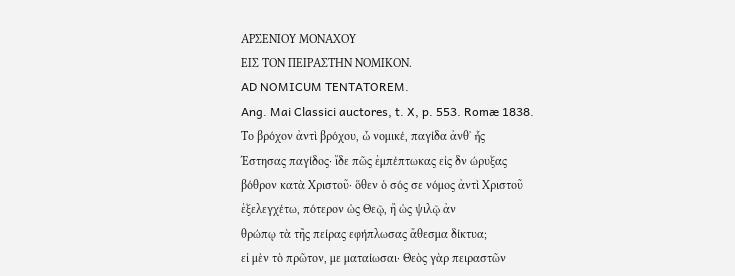ΑΡΣΕΝΙΟΥ ΜΟΝΑΧΟΥ
ΕΙΣ ΤΟΝ ΠΕΙΡΑΣΤΗΝ ΝΟΜΙΚΟΝ.
AD NOMICUM TENTATOREM.
Ang. Mai Classici auctores, t. X, p. 553. Romæ 1838.
Το βρόχον ἀντὶ βρόχου, ὦ νομικέ, παγίδα ἀνθ᾿ ἧς
Έστησας παγίδος· ἴδε πῶς ἐμπέπτωκας εἰς δν ώρυξας
βόθρον κατὰ Χριστοῦ· ὅθεν ὁ σός σε νόμος ἀντὶ Χριστοῦ ἐξελεγχέτω, πότερον ὡς Θεῷ, ἢ ὡς ψιλῷ ἀν
θρώπῳ τὰ τῆς πείρας εφήπλωσας ἄθεσμα δίκτυα;
εἰ μὲν τὸ πρῶτον, με ματαίωσαι· Θεὸς γὰρ πειραστῶν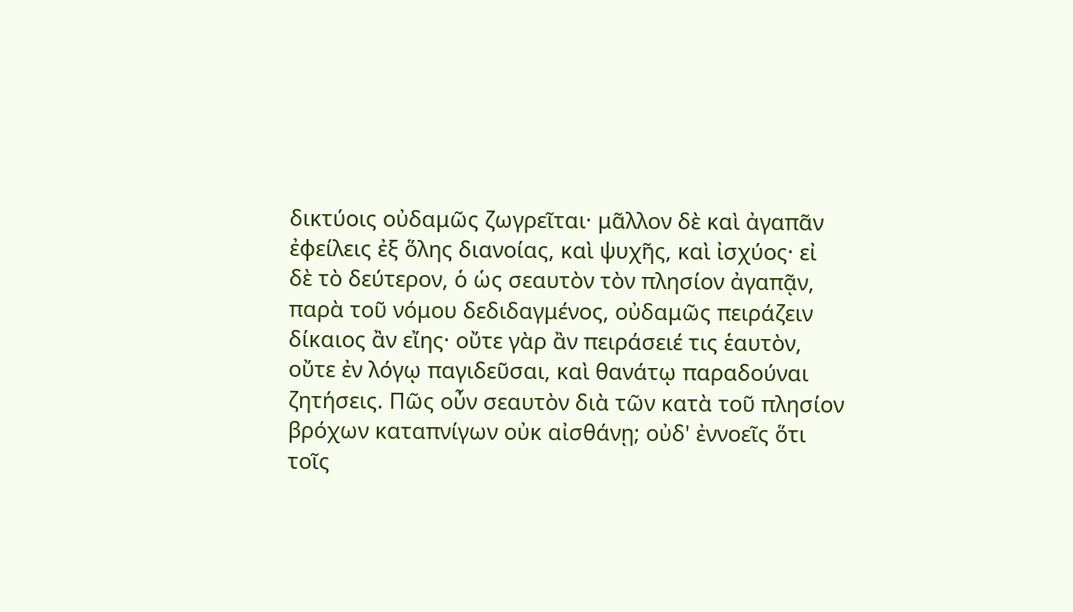δικτύοις οὐδαμῶς ζωγρεῖται· μᾶλλον δὲ καὶ ἀγαπᾶν
ἐφείλεις ἐξ ὅλης διανοίας, καὶ ψυχῆς, καὶ ἰσχύος· εἰ
δὲ τὸ δεύτερον, ὁ ὡς σεαυτὸν τὸν πλησίον ἀγαπᾷν,
παρὰ τοῦ νόμου δεδιδαγμένος, οὐδαμῶς πειράζειν
δίκαιος ἂν εἴης· οὔτε γὰρ ἂν πειράσειέ τις ἑαυτὸν,
οὔτε ἐν λόγῳ παγιδεῦσαι, καὶ θανάτῳ παραδούναι
ζητήσεις. Πῶς οὖν σεαυτὸν διὰ τῶν κατὰ τοῦ πλησίον
βρόχων καταπνίγων οὐκ αἰσθάνῃ; οὐδ' ἐννοεῖς ὅτι
τοῖς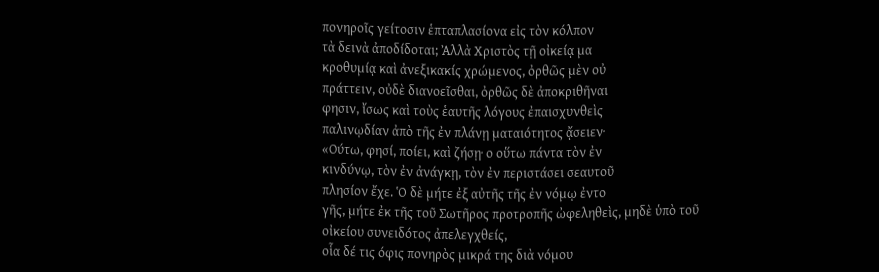πονηροῖς γείτοσιν ἑπταπλασίονα εἰς τὸν κόλπον
τὰ δεινὰ ἀποδίδοται; Ἀλλὰ Χριστὸς τῇ οἰκείᾳ μα
κροθυμίᾳ καὶ ἀνεξικακίς χρώμενος, ὀρθῶς μὲν οὐ
πράττειν, οὐδὲ διανοεῖσθαι, ὀρθῶς δὲ ἀποκριθῆναι
φησιν, ἴσως καὶ τοὺς ἑαυτῆς λόγους ἐπαισχυνθεὶς
παλινῳδίαν ἀπὸ τῆς ἐν πλάνῃ ματαιότητος ᾄσειεν·
«Ούτω, φησί, ποίει, καὶ ζήσῃ· ο οὕτω πάντα τὸν ἐν
κινδύνῳ, τὸν ἐν ἀνάγκῃ, τὸν ἐν περιστάσει σεαυτοῦ
πλησίον ἔχε. Ὁ δὲ μήτε ἐξ αὐτῆς τῆς ἐν νόμῳ ἐντο
γῆς, μήτε ἐκ τῆς τοῦ Σωτῆρος προτροπῆς ὠφεληθεὶς, μηδὲ ὑπὸ τοῦ οἰκείου συνειδότος ἀπελεγχθείς,
οἷα δέ τις όφις πονηρὸς μικρά της διὰ νόμου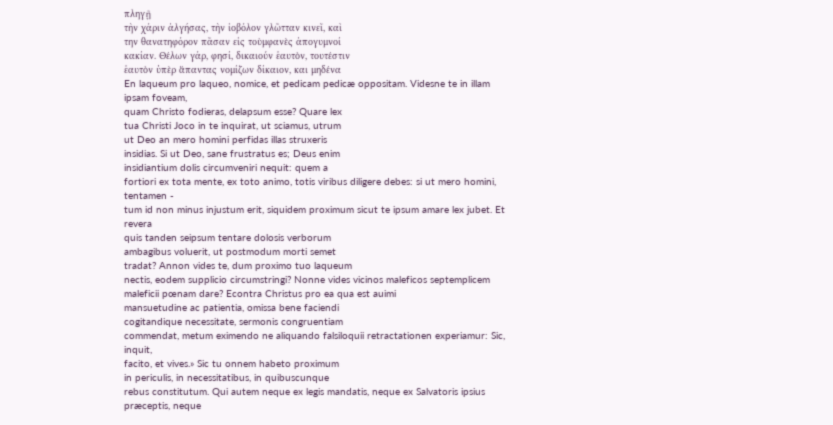πληγῇ
τὴν χάριν ἀλγήσας, τὴν ἰοβόλον γλῶτταν κινεῖ, καὶ
την θανατηφόρον πᾶσαν εἰς τοὺμφανὲς ἀπογυμνοί
κακίαν. Θέλων γάρ, φησί, δικαιούν ἑαυτὸν, τουτέστιν
ἑαυτὸν ὑπὲρ ἅπαντας νομίζων δίκαιον, και μηδένα
En laqueum pro laqueo, nomice, et pedicam pedicæ oppositam. Videsne te in illam ipsam foveam,
quam Christo fodieras, delapsum esse? Quare lex
tua Christi Joco in te inquirat, ut sciamus, utrum
ut Deo an mero homini perfidas illas struxeris
insidias. Si ut Deo, sane frustratus es; Deus enim
insidiantium dolis circumveniri nequit: quem a
fortiori ex tota mente, ex toto animo, totis viribus diligere debes: si ut mero homini, tentamen -
tum id non minus injustum erit, siquidem proximum sicut te ipsum amare lex jubet. Et revera
quis tanden seipsum tentare dolosis verborum
ambagibus voluerit, ut postmodum morti semet
tradat? Annon vides te, dum proximo tuo laqueum
nectis, eodem supplicio circumstringi? Nonne vides vicinos maleficos septemplicem maleficii pœnam dare? Econtra Christus pro ea qua est auimi
mansuetudine ac patientia, omissa bene faciendi
cogitandique necessitate, sermonis congruentiam
commendat, metum eximendo ne aliquando falsiloquii retractationen experiamur: Sic, inquit,
facito, et vives.» Sic tu onnem habeto proximum
in periculis, in necessitatibus, in quibuscunque
rebus constitutum. Qui autem neque ex legis mandatis, neque ex Salvatoris ipsius præceptis, neque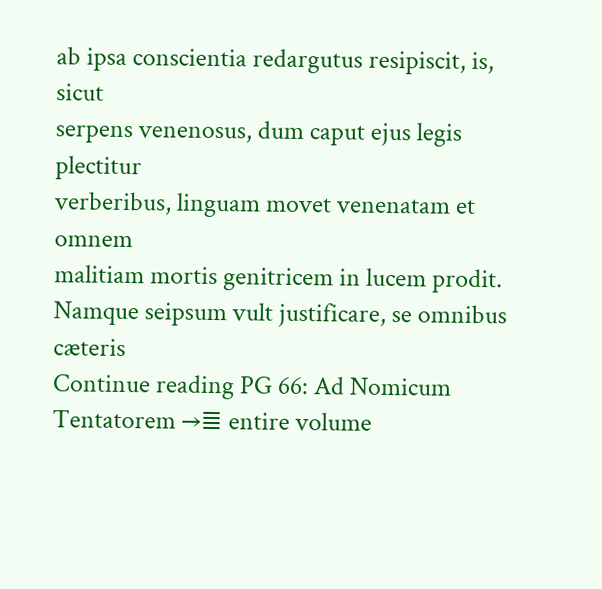ab ipsa conscientia redargutus resipiscit, is, sicut
serpens venenosus, dum caput ejus legis plectitur
verberibus, linguam movet venenatam et omnem
malitiam mortis genitricem in lucem prodit. Namque seipsum vult justificare, se omnibus cæteris
Continue reading PG 66: Ad Nomicum Tentatorem →≣ entire volume